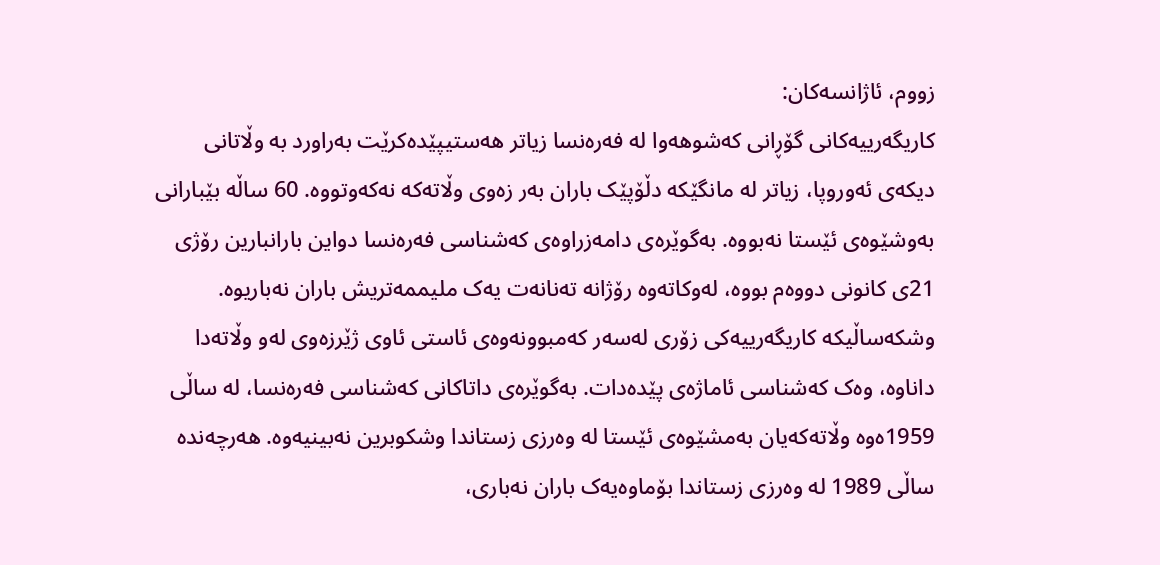زووم، ئاژانسەکان:
کاریگەرییەکانی گۆڕانی کەشوهەوا لە فەرەنسا زیاتر هەستیپێدەکرێت بەراورد بە وڵاتانى دیکەى ئەوروپا، زیاتر لە مانگێکە دڵۆپێک باران بەر زەوی وڵاتەکە نەکەوتووە. 60 ساڵە بێبارانی بەوشێوەی ئێستا نەبووە. بەگوێرەى دامەزراوەی کەشناسی فەرەنسا دواین بارانبارین رۆژى 21ی کانونی دووەم بووە، لەوکاتەوە رۆژانە تەنانەت یەک ملیممەتریش باران نەباریوە.
وشکەساڵیکە کاریگەرییەکی زۆری لەسەر کەمبوونەوەی ئاستی ئاوی ژێرزەوی لەو وڵاتەدا داناوە، وەک کەشناسی ئاماژەى پێدەدات. بەگوێرەى داتاکانى کەشناسی فەرەنسا، لە ساڵی 1959ەوە وڵاتەکەیان بەمشێوەى ئێستا لە وەرزى زستاندا وشکوبرین نەبینیەوە. هەرچەندە ساڵی 1989 لە وەرزی زستاندا بۆماوەیەک باران نەبارى،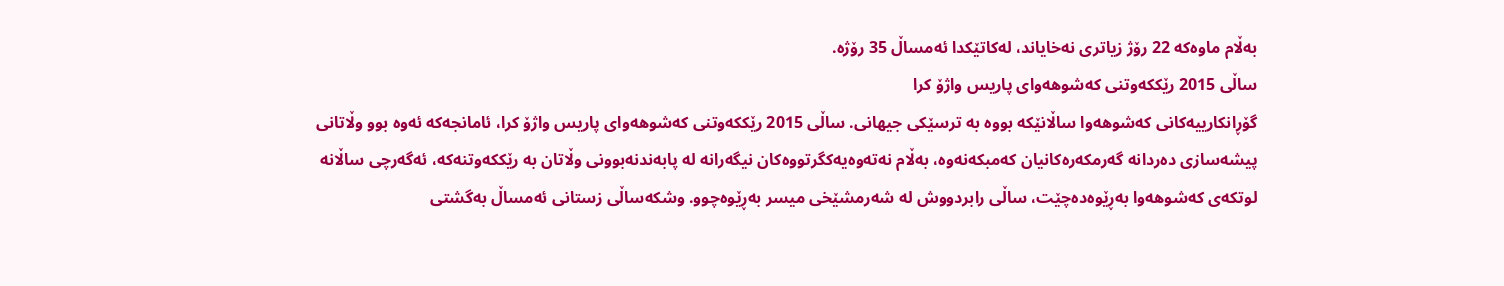بەڵام ماوەکە 22 رۆژ زیاترى نەخایاند، لەکاتێکدا ئەمساڵ 35 رۆژە.
ساڵى 2015 رێککەوتنى کەشوهەواى پاریس واژۆ کرا
گۆڕانکارییەکانى کەشوهەوا ساڵانێکە بووە بە ترسێکى جیهانى. ساڵى 2015 رێککەوتنى کەشوهەواى پاریس واژۆ کرا، ئامانجەکە ئەوە بوو وڵاتانى پیشەسازى دەردانە گەرمکەرەکانیان کەمبکەنەوە، بەڵام نەتەوەیەکگرتووەکان نیگەرانە لە پابەندنەبوونى وڵاتان بە رێککەوتنەکە، ئەگەرچی ساڵانە لوتکەى کەشوهەوا بەڕێوەدەچێت، ساڵى رابردووش لە شەرمشێخى میسر بەڕێوەچوو. وشکەساڵی زستانى ئەمساڵ بەگشتى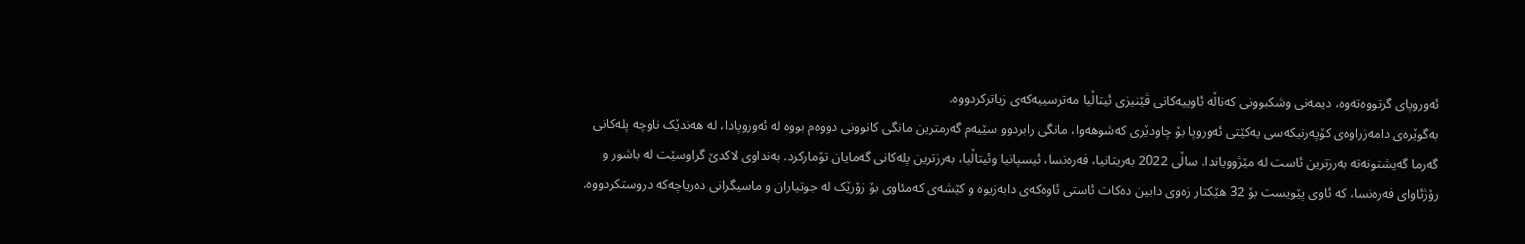ئەوروپاى گرتووەتەوە، دیمەنى وشکبوونى کەناڵە ئاوییەکانی ڤێنیزی ئیتاڵیا مەترسییەکەى زیاترکردووە.
بەگوێرەی دامەزراوەی کۆپەرنیکەسی یەکێتی ئەوروپا بۆ چاودێری کەشوهەوا، مانگی رابردوو سێیەم گەرمترین مانگی کانوونی دووەم بووە لە ئەوروپادا، لە هەندێک ناوچە پلەکانی گەرما گەیشتونەتە بەرزترین ئاست لە مێژوویاندا. ساڵی 2022 بەریتانیا، فەرەنسا، ئیسپانیا وئیتاڵیا، بەرزترین پلەکانی گەمایان تۆمارکرد. بەنداوی لاکدێ گراوسێت لە باشور و رۆژئاوای فەرەنسا، کە ئاوی پێویست بۆ 32 هێکتار زەوی دابین دەکات ئاستی ئاوەکەى دابەزیوە و کێشەی کەمئاوی بۆ زۆرێک لە جوتیاران و ماسیگرانی دەریاچەکە دروستکردووە.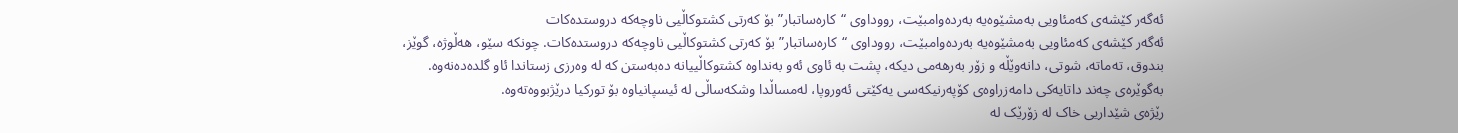ئەگەر کێشەی کەمئاویی بەمشێوەیە بەردەوامبێت، رووداوی “کارەساتبار” بۆ کەرتی کشتوکاڵیی ناوچەکە دروستدەکات
ئەگەر کێشەی کەمئاویی بەمشێوەیە بەردەوامبێت، رووداوی “کارەساتبار” بۆ کەرتی کشتوکاڵیی ناوچەکە دروستدەکات. چونکە سێو، هەڵوژە، گوێز، بندوق، تەماتە، شوتی، دانەوێڵە و زۆر بەرهەمی دیکە، پشت بە ئاوى ئەو بەنداوە کشتوکاڵییانە دەبەستن کە لە وەرزی زستاندا ئاو گلدەدەنەوە. بەگوێرەی چەند داتایەکی دامەزراوەی کۆپەرنیکەسی یەکێتی ئەوروپا، لەمساڵدا وشکەساڵی لە ئیسپانیاوە بۆ تورکیا درێژبووەتەوە.
رێژەی شێداریی خاک لە زۆرێک لە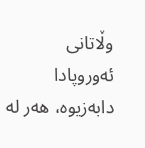وڵاتانی ئەوروپادا دابەزیوە، هەر لە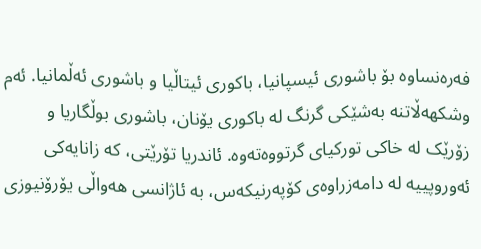فەرەنساوە بۆ باشوری ئیسپانیا، باکوری ئیتاڵیا و باشوری ئەڵمانیا. ئەم وشکهەڵاتنە بەشێکی گرنگ لە باکوری یۆنان، باشوری بوڵگاریا و زۆرێک لە خاکی تورکیای گرتووەتەوە. ئاندریا تۆرێتی، کە زانایەکی ئەوروپییە لە دامەزراوەی کۆپەرنیکەس، بە ئاژانسی هەواڵی یۆرۆنیوزی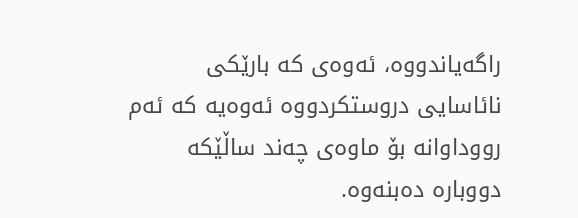راگەیاندووە، ئەوەی کە بارێکی نائاسایی دروستکردووە ئەوەیە کە ئەم رووداوانە بۆ ماوەی چەند ساڵێکە دووبارە دەبنەوە.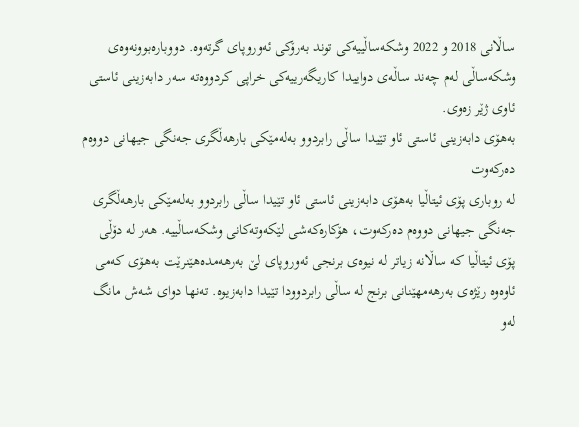ساڵانى 2018 و 2022 وشکەساڵییەکی توند بەرۆکی ئەوروپای گرتەوە. دووبارەبوونەوەی وشکەساڵی لەم چەند ساڵەی دواییدا کاریگەرییەکی خراپی کردووەتە سەر دابەزینی ئاستی ئاوی ژێر زەوی.
بەهۆی دابەزینی ئاستی ئاو تێیدا ساڵی رابردوو بەلەمێکی بارهەڵگری جەنگی جیهانی دووەم دەرکەوت
لە روباری پۆی ئیتاڵیا بەهۆی دابەزینی ئاستی ئاو تێیدا ساڵی رابردوو بەلەمێکی بارهەڵگری جەنگی جیهانی دووەم دەرکەوت، هۆکارەکەشى لێکەوتەکانى وشکەساڵییە. هەر لە دۆڵی پۆی ئیتاڵیا کە ساڵانە زیاتر لە نیوەی برنجی ئەوروپای لێ بەرهەمدەهێنرێت بەهۆی کەمی ئاوەوە رێژەی بەرهەمهێنانی برنج لە ساڵی رابردوودا تێیدا دابەزیوە. تەنها دوای شەش مانگ لەو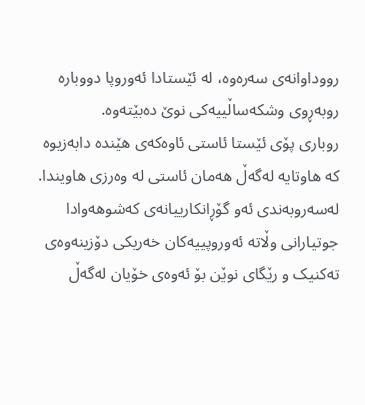رووداوانەی سەرەوە، لە ئێستادا ئەوروپا دووبارە روبەڕوی وشکەساڵییەکی نوێ دەبێتەوە.
روباری پۆی ئێستا ئاستی ئاوەکەی هێندە دابەزیوە کە هاوتایە لەگەڵ هەمان ئاستی لە وەرزی هاویندا. لەسەروبەندی ئەو گۆڕانکارییانەی کەشوهەوادا جوتیارانی وڵاتە ئەوروپییەکان خەریکی دۆزینەوەی تەکنیک و رێگای نوێن بۆ ئەوەی خۆیان لەگەڵ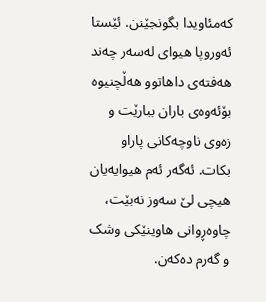کەمئاویدا بگونجێنن. ئێستا ئەوروپا هیوای لەسەر چەند هەفتەی داهاتوو هەڵچنیوە بۆئەوەی باران ببارێت و زەوی ناوچەکانی پاراو بکات. ئەگەر ئەم هیوایەیان هیچی لێ سەوز نەبێت، چاوەڕوانى هاوینێکی وشک و گەرم دەکەن.